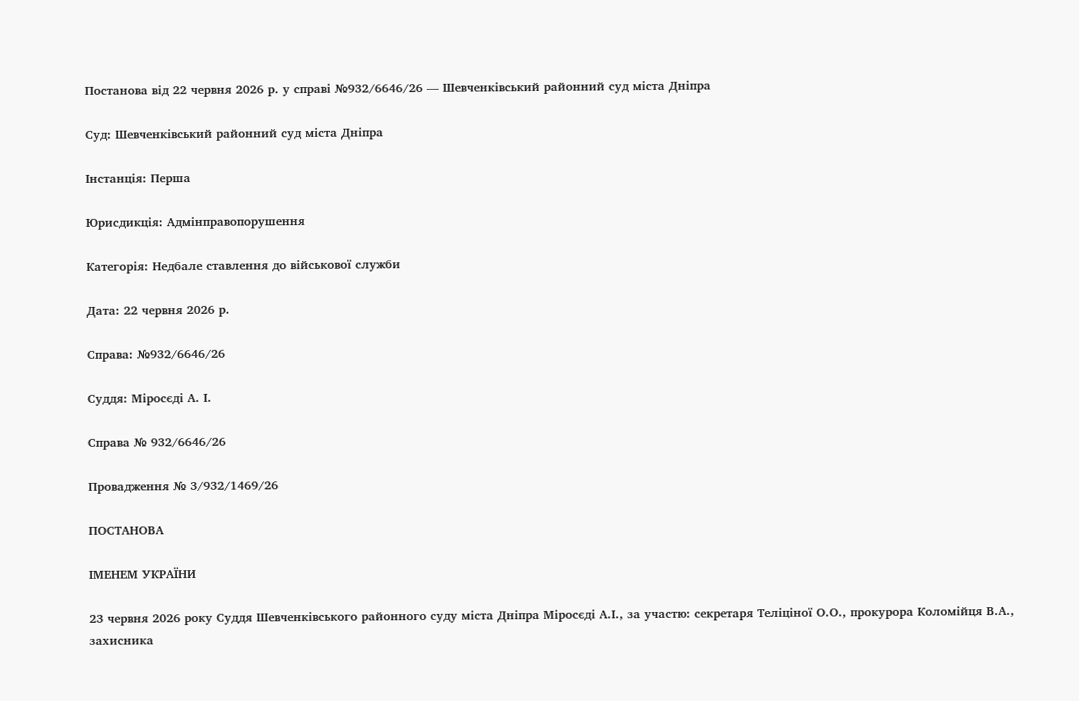Постанова від 22 червня 2026 р. у справі №932/6646/26 — Шевченківський районний суд міста Дніпра

Суд: Шевченківський районний суд міста Дніпра

Інстанція: Перша

Юрисдикція: Адмінправопорушення

Категорія: Недбале ставлення до військової служби

Дата: 22 червня 2026 р.

Справа: №932/6646/26

Суддя: Міросєді А. І.

Справа № 932/6646/26

Провадження № 3/932/1469/26

ПОСТАНОВА

ІМЕНЕМ УКРАЇНИ

23 червня 2026 року Суддя Шевченківського районного суду міста Дніпра Міросєді А.І., за участю: секретаря Теліціної О.О., прокурора Коломійця В.А., захисника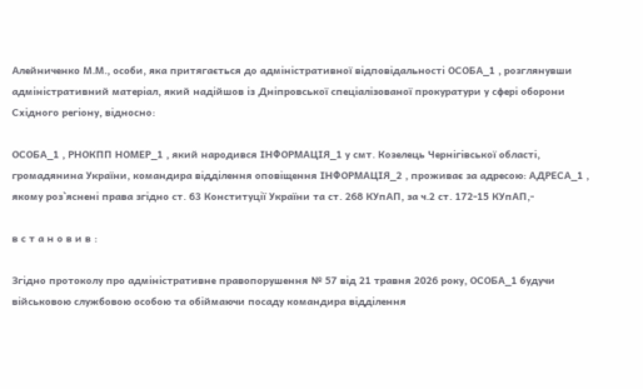Алейниченко М.М., особи, яка притягається до адміністративної відповідальності ОСОБА_1 , розглянувши адміністративний матеріал, який надійшов із Дніпровської спеціалізованої прокуратури у сфері оборони Східного регіону, відносно:

ОСОБА_1 , РНОКПП НОМЕР_1 , який народився ІНФОРМАЦІЯ_1 у смт. Козелець Чернігівської області, громадянина України, командира відділення оповіщення ІНФОРМАЦІЯ_2 , проживає за адресою: АДРЕСА_1 , якому роз`яснені права згідно ст. 63 Конституції України та ст. 268 КУпАП, за ч.2 ст. 172-15 КУпАП,-

в с т а н о в и в :

Згідно протоколу про адміністративне правопорушення № 57 від 21 травня 2026 року, ОСОБА_1 будучи військовою службовою особою та обіймаючи посаду командира відділення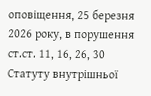оповіщення, 25 березня 2026 року, в порушення ст.ст. 11, 16, 26, 30 Статуту внутрішньої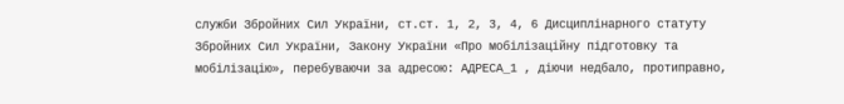служби Збройних Сил України, ст.ст. 1, 2, 3, 4, 6 Дисциплінарного статуту Збройних Сил України, Закону України «Про мобілізаційну підготовку та мобілізацію», перебуваючи за адресою: АДРЕСА_1 , діючи недбало, протиправно,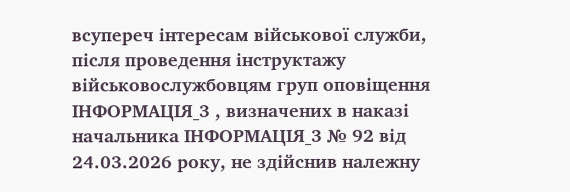всупереч інтересам військової служби, після проведення інструктажу військовослужбовцям груп оповіщення ІНФОРМАЦІЯ_3 , визначених в наказі начальника ІНФОРМАЦІЯ_3 № 92 від 24.03.2026 року, не здійснив належну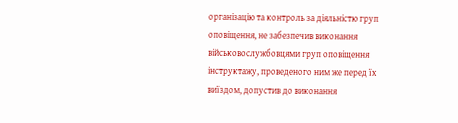організацію та контроль за діяльністю груп оповіщення, не забезпечив виконання військовослужбовцями груп оповіщення інструктажу, проведеного ним же перед їх виїздом, допустив до виконання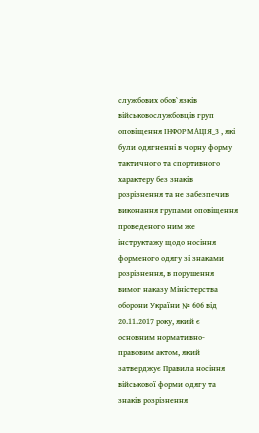службових обов`язків військовослужбовців груп оповіщення ІНФОРМАЦІЯ_3 , які були одягненні в чорну форму тактичного та спортивного характеру без знаків розрізнення та не забезпечив виконання групами оповіщення проведеного ним же інструктажу щодо носіння форменого одягу зі знаками розрізнення, в порушення вимог наказу Міністерства оборони України № 606 від 20.11.2017 року, який є основним нормативно-правовим актом, який затверджує Правила носіння військової форми одягу та знаків розрізнення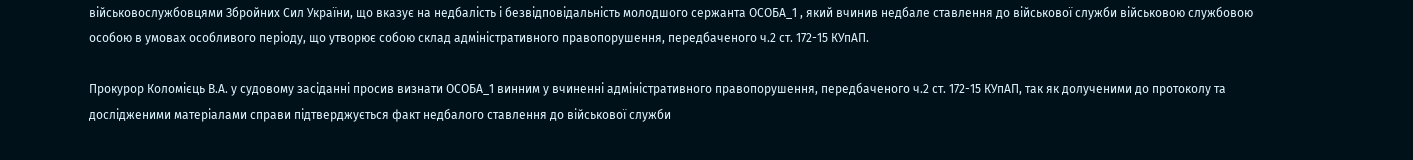військовослужбовцями Збройних Сил України, що вказує на недбалість і безвідповідальність молодшого сержанта ОСОБА_1 , який вчинив недбале ставлення до військової служби військовою службовою особою в умовах особливого періоду, що утворює собою склад адміністративного правопорушення, передбаченого ч.2 ст. 172-15 КУпАП.

Прокурор Коломієць В.А. у судовому засіданні просив визнати ОСОБА_1 винним у вчиненні адміністративного правопорушення, передбаченого ч.2 ст. 172-15 КУпАП, так як долученими до протоколу та дослідженими матеріалами справи підтверджується факт недбалого ставлення до військової служби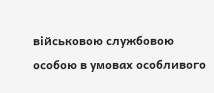військовою службовою особою в умовах особливого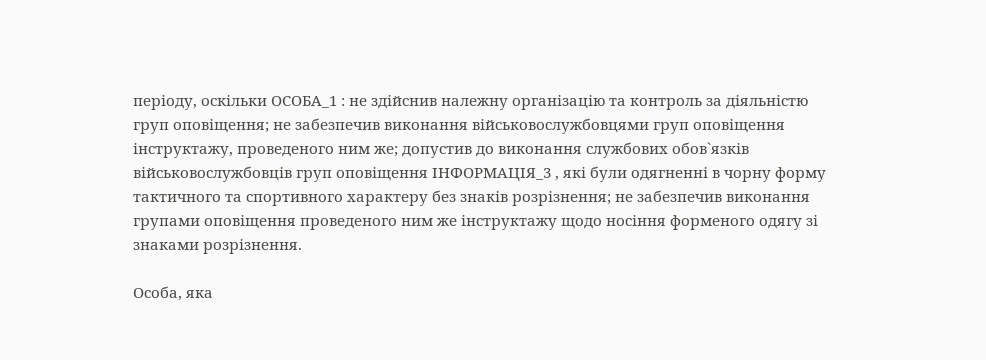періоду, оскільки ОСОБА_1 : не здійснив належну організацію та контроль за діяльністю груп оповіщення; не забезпечив виконання військовослужбовцями груп оповіщення інструктажу, проведеного ним же; допустив до виконання службових обов`язків військовослужбовців груп оповіщення ІНФОРМАЦІЯ_3 , які були одягненні в чорну форму тактичного та спортивного характеру без знаків розрізнення; не забезпечив виконання групами оповіщення проведеного ним же інструктажу щодо носіння форменого одягу зі знаками розрізнення.

Особа, яка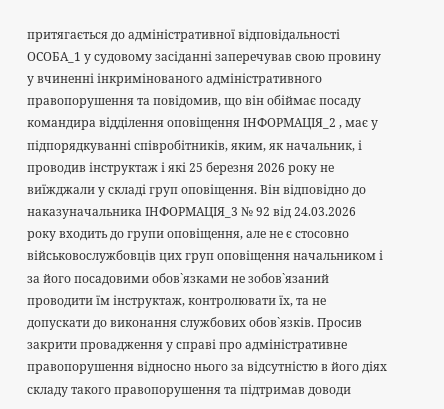притягається до адміністративної відповідальності ОСОБА_1 у судовому засіданні заперечував свою провину у вчиненні інкримінованого адміністративного правопорушення та повідомив, що він обіймає посаду командира відділення оповіщення ІНФОРМАЦІЯ_2 , має у підпорядкуванні співробітників, яким, як начальник, і проводив інструктаж і які 25 березня 2026 року не виїжджали у складі груп оповіщення. Він відповідно до наказуначальника ІНФОРМАЦІЯ_3 № 92 від 24.03.2026 року входить до групи оповіщення, але не є стосовно військовослужбовців цих груп оповіщення начальником і за його посадовими обов`язками не зобов`язаний проводити їм інструктаж, контролювати їх, та не допускати до виконання службових обов`язків. Просив закрити провадження у справі про адміністративне правопорушення відносно нього за відсутністю в його діях складу такого правопорушення та підтримав доводи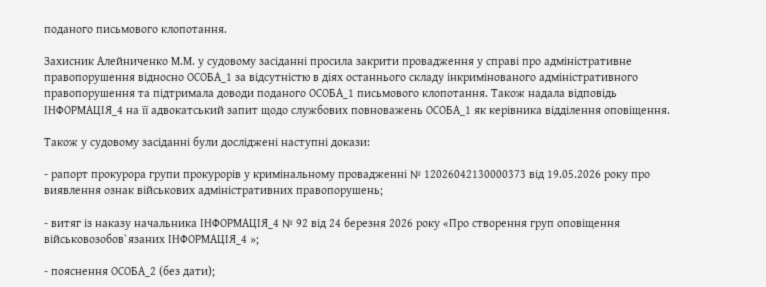поданого письмового клопотання.

Захисник Алейниченко М.М. у судовому засіданні просила закрити провадження у справі про адміністративне правопорушення відносно ОСОБА_1 за відсутністю в діях останнього складу інкримінованого адміністративного правопорушення та підтримала доводи поданого ОСОБА_1 письмового клопотання. Також надала відповідь ІНФОРМАЦІЯ_4 на її адвокатський запит щодо службових повноважень ОСОБА_1 як керівника відділення оповіщення.

Також у судовому засіданні були досліджені наступні докази:

- рапорт прокурора групи прокурорів у кримінальному провадженні № 12026042130000373 від 19.05.2026 року про виявлення ознак військових адміністративних правопорушень;

- витяг із наказу начальника ІНФОРМАЦІЯ_4 № 92 від 24 березня 2026 року «Про створення груп оповіщення військовозобов`язаних ІНФОРМАЦІЯ_4 »;

- пояснення ОСОБА_2 (без дати);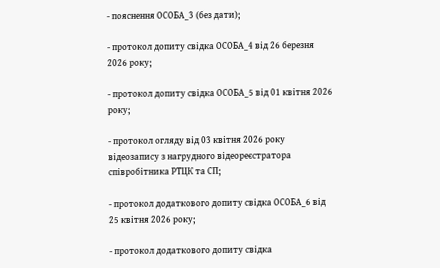- пояснення ОСОБА_3 (без дати);

- протокол допиту свідка ОСОБА_4 від 26 березня 2026 року;

- протокол допиту свідка ОСОБА_5 від 01 квітня 2026 року;

- протокол огляду від 03 квітня 2026 року відеозапису з нагрудного відеореєстратора співробітника РТЦК та СП;

- протокол додаткового допиту свідка ОСОБА_6 від 25 квітня 2026 року;

- протокол додаткового допиту свідка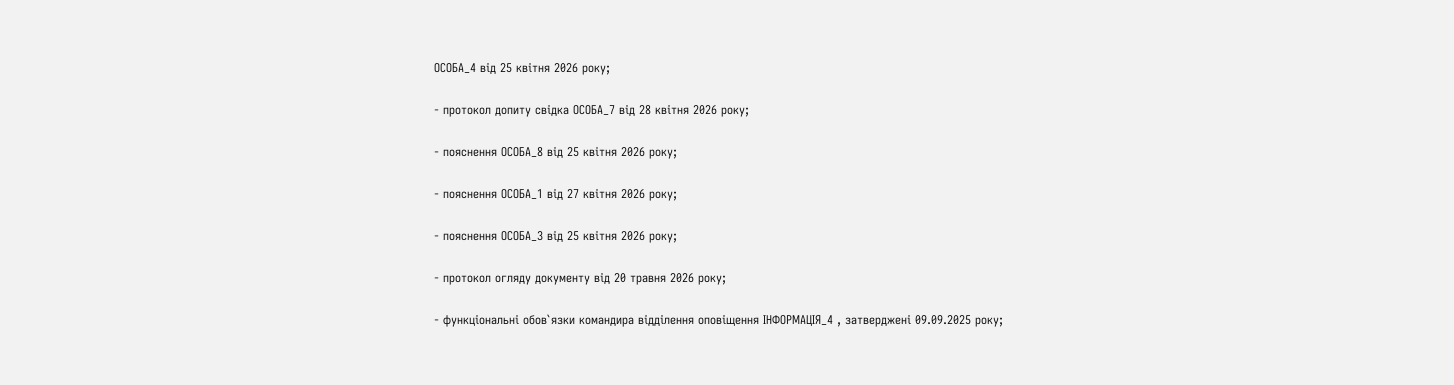ОСОБА_4 від 25 квітня 2026 року;

- протокол допиту свідка ОСОБА_7 від 28 квітня 2026 року;

- пояснення ОСОБА_8 від 25 квітня 2026 року;

- пояснення ОСОБА_1 від 27 квітня 2026 року;

- пояснення ОСОБА_3 від 25 квітня 2026 року;

- протокол огляду документу від 20 травня 2026 року;

- функціональні обов`язки командира відділення оповіщення ІНФОРМАЦІЯ_4 , затверджені 09.09.2025 року;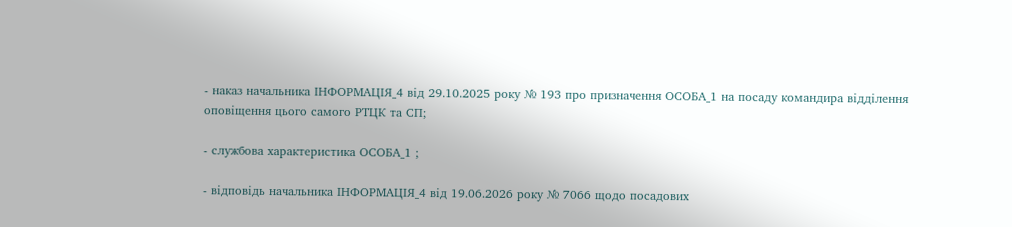- наказ начальника ІНФОРМАЦІЯ_4 від 29.10.2025 року № 193 про призначення ОСОБА_1 на посаду командира відділення оповіщення цього самого РТЦК та СП;

- службова характеристика ОСОБА_1 ;

- відповідь начальника ІНФОРМАЦІЯ_4 від 19.06.2026 року № 7066 щодо посадових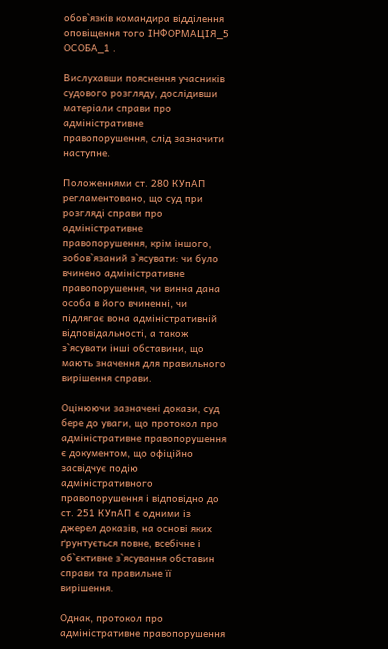обов`язків командира відділення оповіщення того ІНФОРМАЦІЯ_5 ОСОБА_1 .

Вислухавши пояснення учасників судового розгляду, дослідивши матеріали справи про адміністративне правопорушення, слід зазначити наступне.

Положеннями ст. 280 КУпАП регламентовано, що суд при розгляді справи про адміністративне правопорушення, крім іншого, зобов`язаний з`ясувати: чи було вчинено адміністративне правопорушення, чи винна дана особа в його вчиненні, чи підлягає вона адміністративній відповідальності, а також з`ясувати інші обставини, що мають значення для правильного вирішення справи.

Оцінюючи зазначені докази, суд бере до уваги, що протокол про адміністративне правопорушення є документом, що офіційно засвідчує подію адміністративного правопорушення і відповідно до ст. 251 КУпАП є одними із джерел доказів, на основі яких ґрунтується повне, всебічне і об`єктивне з`ясування обставин справи та правильне її вирішення.

Однак, протокол про адміністративне правопорушення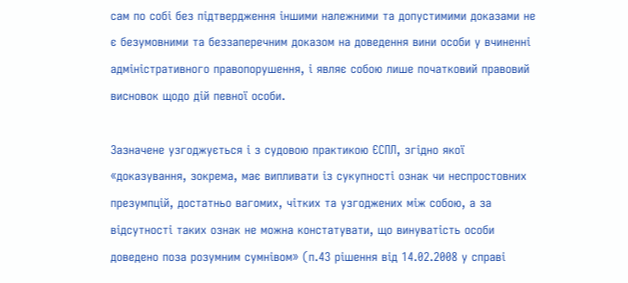сам по собі без підтвердження іншими належними та допустимими доказами не є безумовними та беззаперечним доказом на доведення вини особи у вчиненні адміністративного правопорушення, і являє собою лише початковий правовий висновок щодо дій певної особи.

Зазначене узгоджується і з судовою практикою ЄСПЛ, згідно якої «доказування, зокрема, має випливати із сукупності ознак чи неспростовних презумпцій, достатньо вагомих, чітких та узгоджених між собою, а за відсутності таких ознак не можна констатувати, що винуватість особи доведено поза розумним сумнівом» (п.43 рішення від 14.02.2008 у справі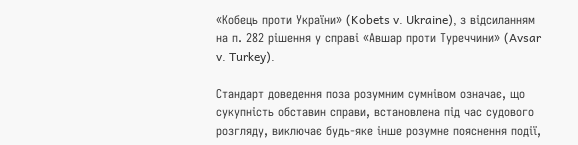«Кобець проти України» (Kobets v. Ukraine), з відсиланням на п. 282 рішення у справі «Авшар проти Туреччини» (Avsar v. Turkey).

Стандарт доведення поза розумним сумнівом означає, що сукупність обставин справи, встановлена під час судового розгляду, виключає будь-яке інше розумне пояснення події,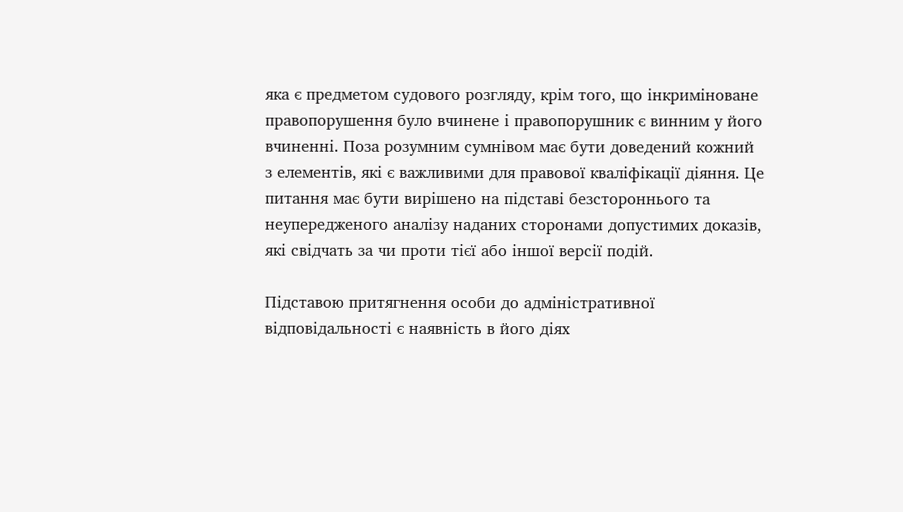яка є предметом судового розгляду, крім того, що інкриміноване правопорушення було вчинене і правопорушник є винним у його вчиненні. Поза розумним сумнівом має бути доведений кожний з елементів, які є важливими для правової кваліфікації діяння. Це питання має бути вирішено на підставі безстороннього та неупередженого аналізу наданих сторонами допустимих доказів, які свідчать за чи проти тієї або іншої версії подій.

Підставою притягнення особи до адміністративної відповідальності є наявність в його діях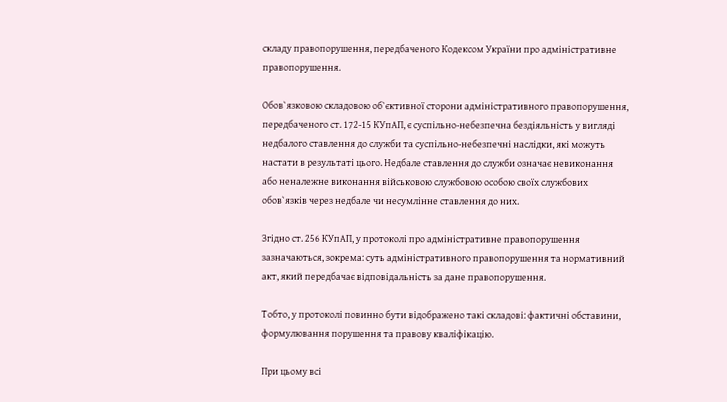складу правопорушення, передбаченого Кодексом України про адміністративне правопорушення.

Обов`язковою складовою об`єктивної сторони адміністративного правопорушення, передбаченого ст. 172-15 КУпАП, є суспільно-небезпечна бездіяльність у вигляді недбалого ставлення до служби та суспільно-небезпечні наслідки, які можуть настати в результаті цього. Недбале ставлення до служби означає невиконання або неналежне виконання військовою службовою особою своїх службових обов`язків через недбале чи несумлінне ставлення до них.

Згідно ст. 256 КУпАП, у протоколі про адміністративне правопорушення зазначаються, зокрема: суть адміністративного правопорушення та нормативний акт, який передбачає відповідальність за дане правопорушення.

Тобто, у протоколі повинно бути відображено такі складові: фактичні обставини, формулювання порушення та правову кваліфікацію.

При цьому всі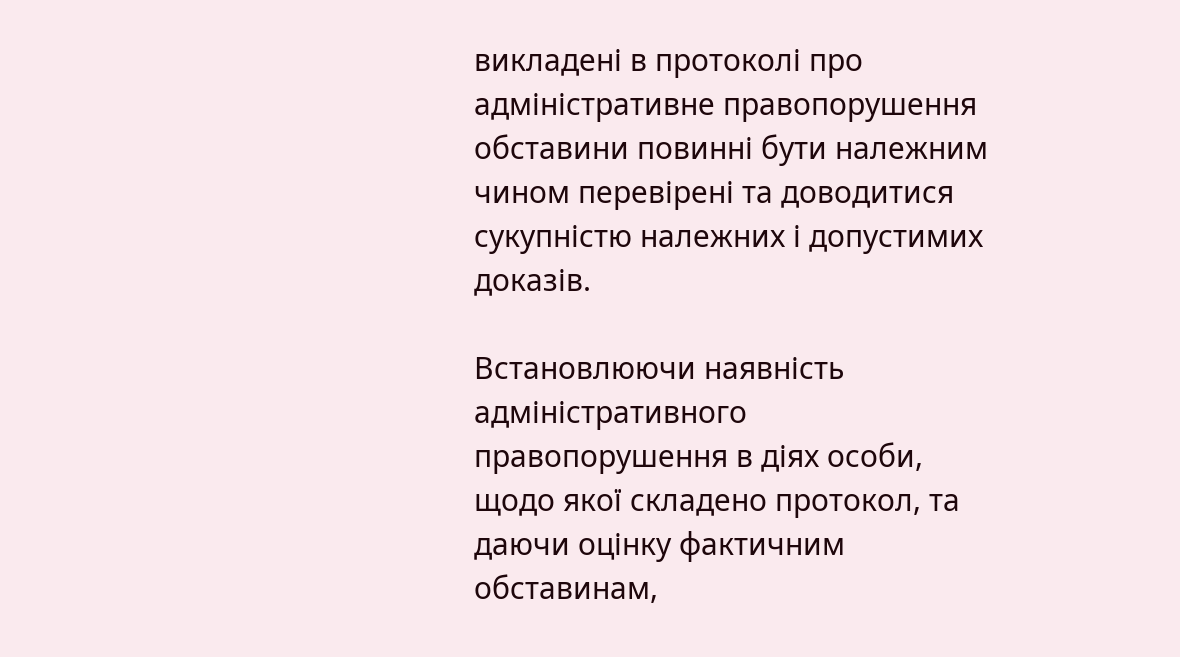викладені в протоколі про адміністративне правопорушення обставини повинні бути належним чином перевірені та доводитися сукупністю належних і допустимих доказів.

Встановлюючи наявність адміністративного правопорушення в діях особи, щодо якої складено протокол, та даючи оцінку фактичним обставинам,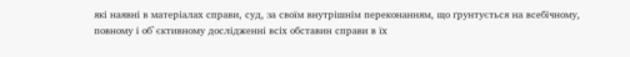які наявні в матеріалах справи, суд, за своїм внутрішнім переконанням, що ґрунтується на всебічному, повному і об`єктивному дослідженні всіх обставин справи в їх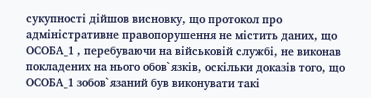сукупності дійшов висновку, що протокол про адміністративне правопорушення не містить даних, що ОСОБА_1 , перебуваючи на військовій службі, не виконав покладених на нього обов`язків, оскільки доказів того, що ОСОБА_1 зобов`язаний був виконувати такі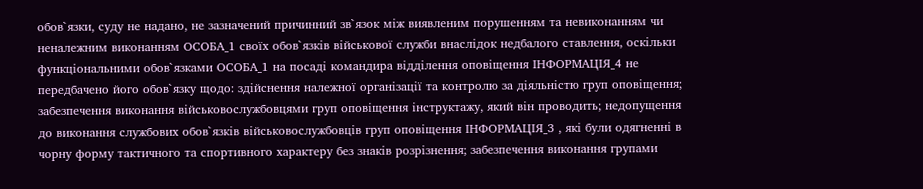обов`язки, суду не надано, не зазначений причинний зв`язок між виявленим порушенням та невиконанням чи неналежним виконанням ОСОБА_1 своїх обов`язків військової служби внаслідок недбалого ставлення, оскільки функціональними обов`язками ОСОБА_1 на посаді командира відділення оповіщення ІНФОРМАЦІЯ_4 не передбачено його обов`язку щодо: здійснення належної організації та контролю за діяльністю груп оповіщення; забезпечення виконання військовослужбовцями груп оповіщення інструктажу, який він проводить; недопущення до виконання службових обов`язків військовослужбовців груп оповіщення ІНФОРМАЦІЯ_3 , які були одягненні в чорну форму тактичного та спортивного характеру без знаків розрізнення; забезпечення виконання групами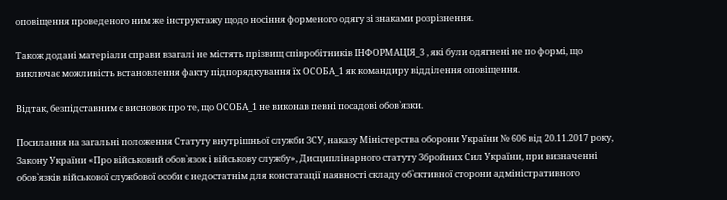оповіщення проведеного ним же інструктажу щодо носіння форменого одягу зі знаками розрізнення.

Також додані матеріали справи взагалі не містять прізвищ співробітників ІНФОРМАЦІЯ_3 , які були одягнені не по формі, що виключає можливість встановлення факту підпорядкування їх ОСОБА_1 як командиру відділення оповіщення.

Відтак, безпідставним є висновок про те, що ОСОБА_1 не виконав певні посадові обов`язки.

Посилання на загальні положення Статуту внутрішньої служби ЗСУ, наказу Міністерства оборони України № 606 від 20.11.2017 року, Закону України «Про військовий обов`язок і військову службу», Дисциплінарного статуту Збройних Сил України, при визначенні обов`язків військової службової особи є недостатнім для констатації наявності складу об`єктивної сторони адміністративного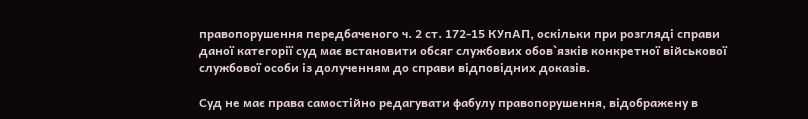правопорушення передбаченого ч. 2 ст. 172-15 КУпАП, оскільки при розгляді справи даної категорії суд має встановити обсяг службових обов`язків конкретної військової службової особи із долученням до справи відповідних доказів.

Суд не має права самостійно редагувати фабулу правопорушення, відображену в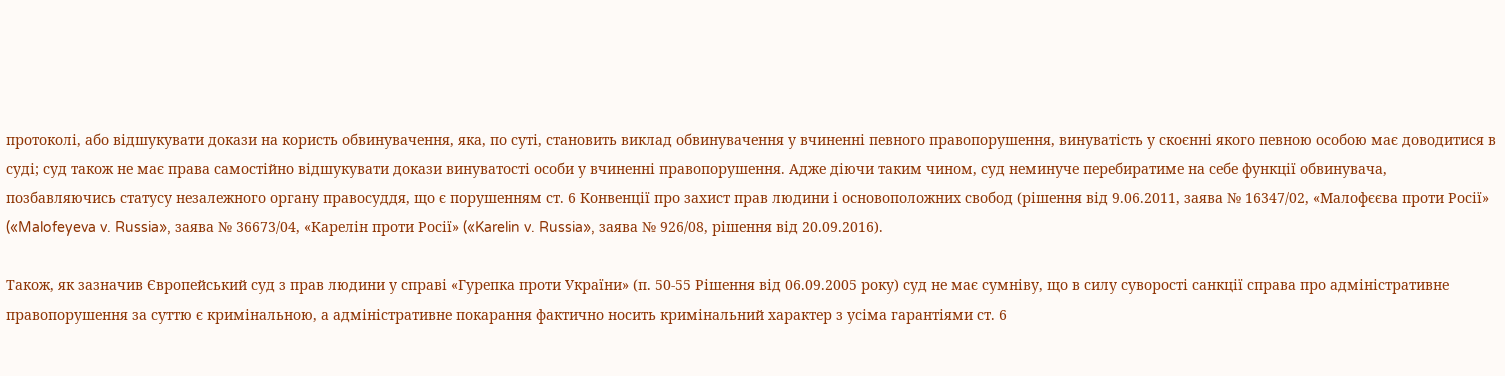протоколі, або відшукувати докази на користь обвинувачення, яка, по суті, становить виклад обвинувачення у вчиненні певного правопорушення, винуватість у скоєнні якого певною особою має доводитися в суді; суд також не має права самостійно відшукувати докази винуватості особи у вчиненні правопорушення. Адже діючи таким чином, суд неминуче перебиратиме на себе функції обвинувача, позбавляючись статусу незалежного органу правосуддя, що є порушенням ст. 6 Конвенції про захист прав людини і основоположних свобод (рішення від 9.06.2011, заява № 16347/02, «Малофєєва проти Росії» («Malofeyeva v. Russia», заява № 36673/04, «Карелін проти Росії» («Karelin v. Russia», заява № 926/08, рішення від 20.09.2016).

Також, як зазначив Європейський суд з прав людини у справі «Гурепка проти України» (п. 50-55 Рішення від 06.09.2005 року) суд не має сумніву, що в силу суворості санкції справа про адміністративне правопорушення за суттю є кримінальною, а адміністративне покарання фактично носить кримінальний характер з усіма гарантіями ст. 6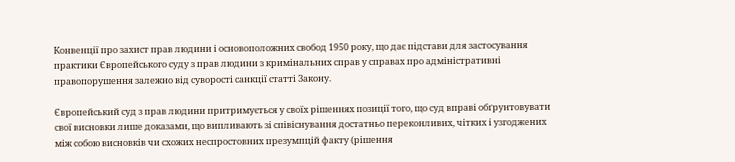Конвенції про захист прав людини і основоположних свобод 1950 року, що дає підстави для застосування практики Європейського суду з прав людини з кримінальних справ у справах про адміністративні правопорушення залежно від суворості санкції статті Закону.

Європейський суд з прав людини притримується у своїх рішеннях позиції того, що суд вправі обґрунтовувати свої висновки лише доказами, що випливають зі співіснування достатньо переконливих, чітких і узгоджених між собою висновків чи схожих неспростовних презумпцій факту (рішення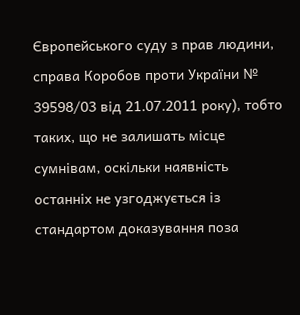Європейського суду з прав людини, справа Коробов проти України № 39598/03 від 21.07.2011 року), тобто таких, що не залишать місце сумнівам, оскільки наявність останніх не узгоджується із стандартом доказування поза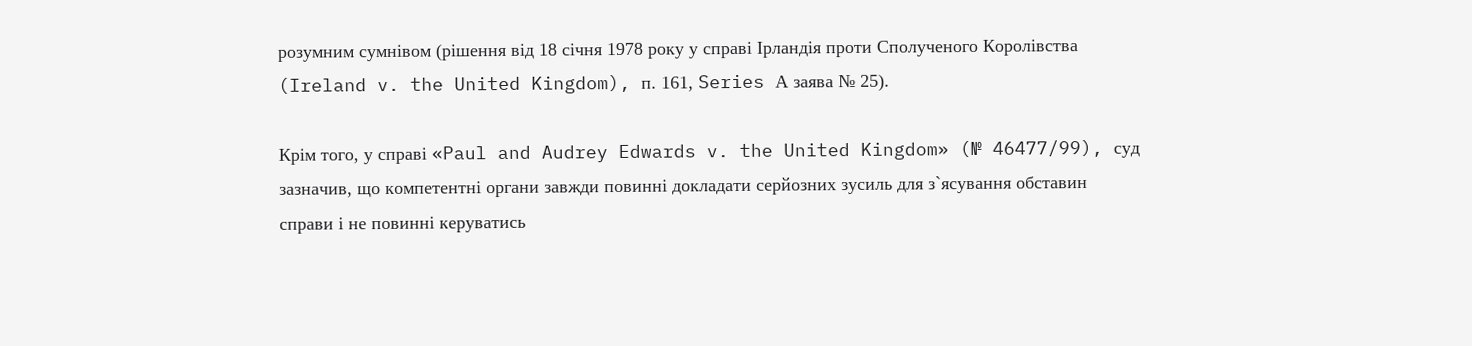розумним сумнівом (рішення від 18 січня 1978 року у справі Ірландія проти Сполученого Королівства (Ireland v. the United Kingdom), п. 161, Series А заява № 25).

Крім того, у справі «Paul and Audrey Edwards v. the United Kingdom» (№ 46477/99), суд зазначив, що компетентні органи завжди повинні докладати серйозних зусиль для з`ясування обставин справи і не повинні керуватись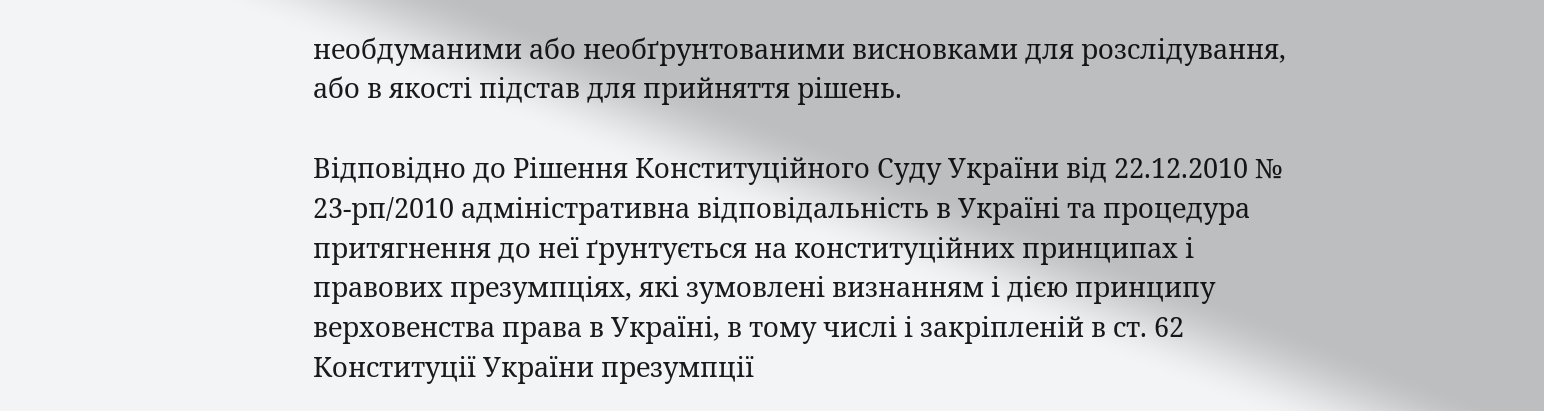необдуманими або необґрунтованими висновками для розслідування, або в якості підстав для прийняття рішень.

Відповідно до Рішення Конституційного Суду України від 22.12.2010 № 23-рп/2010 адміністративна відповідальність в Україні та процедура притягнення до неї ґрунтується на конституційних принципах і правових презумпціях, які зумовлені визнанням і дією принципу верховенства права в Україні, в тому числі і закріпленій в ст. 62 Конституції України презумпції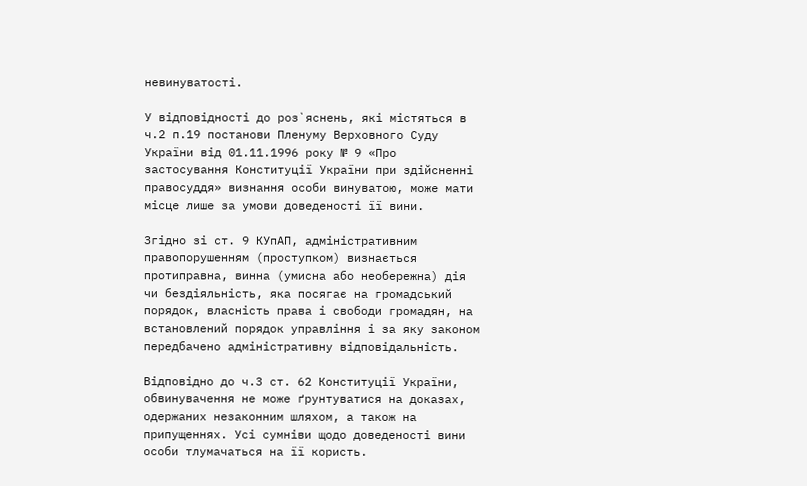невинуватості.

У відповідності до роз`яснень, які містяться в ч.2 п.19 постанови Пленуму Верховного Суду України від 01.11.1996 року № 9 «Про застосування Конституції України при здійсненні правосуддя» визнання особи винуватою, може мати місце лише за умови доведеності її вини.

Згідно зі ст. 9 КУпАП, адміністративним правопорушенням (проступком) визнається протиправна, винна (умисна або необережна) дія чи бездіяльність, яка посягає на громадський порядок, власність права і свободи громадян, на встановлений порядок управління і за яку законом передбачено адміністративну відповідальність.

Відповідно до ч.3 ст. 62 Конституції України, обвинувачення не може ґрунтуватися на доказах, одержаних незаконним шляхом, а також на припущеннях. Усі сумніви щодо доведеності вини особи тлумачаться на її користь.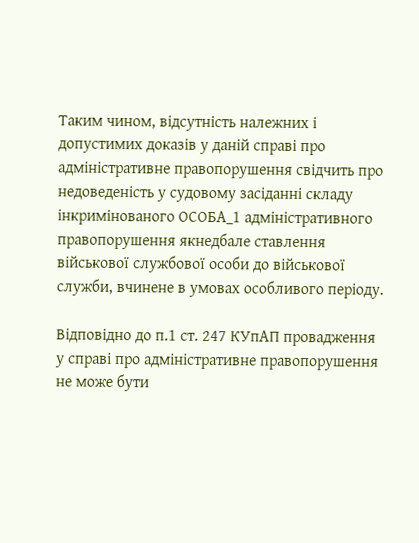Таким чином, відсутність належних і допустимих доказів у даній справі про адміністративне правопорушення свідчить про недоведеність у судовому засіданні складу інкримінованого ОСОБА_1 адміністративного правопорушення якнедбале ставлення військової службової особи до військової служби, вчинене в умовах особливого періоду.

Відповідно до п.1 ст. 247 КУпАП провадження у справі про адміністративне правопорушення не може бути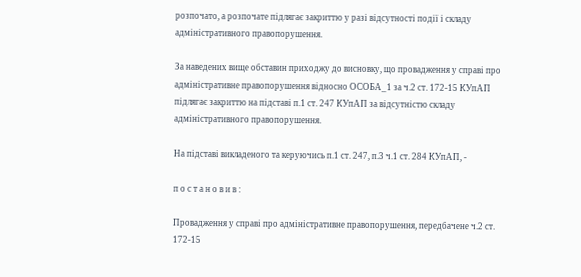розпочато, а розпочате підлягає закриттю у разі відсутності події і складу адміністративного правопорушення.

За наведених вище обставин приходжу до висновку, що провадження у справі про адміністративне правопорушення відносно ОСОБА_1 за ч.2 ст. 172-15 КУпАП підлягає закриттю на підставі п.1 ст. 247 КУпАП за відсутністю складу адміністративного правопорушення.

На підставі викладеного та керуючись п.1 ст. 247, п.3 ч.1 ст. 284 КУпАП, -

п о с т а н о в и в :

Провадження у справі про адміністративне правопорушення, передбачене ч.2 ст. 172-15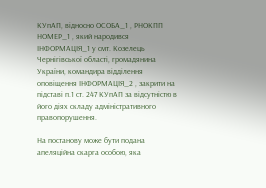КУпАП, відносно ОСОБА_1 , РНОКПП НОМЕР_1 , який народився ІНФОРМАЦІЯ_1 у смт. Козелець Чернігівської області, громадянина України, командира відділення оповіщення ІНФОРМАЦІЯ_2 , закрити на підставі п.1 ст. 247 КУпАП за відсутністю в його діях складу адміністративного правопорушення.

На постанову може бути подана апеляційна скарга особою, яка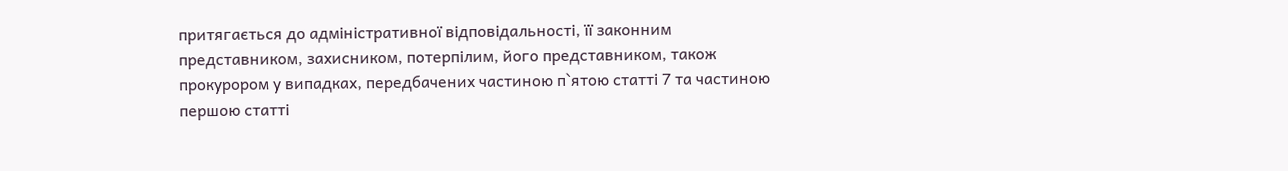притягається до адміністративної відповідальності, її законним представником, захисником, потерпілим, його представником, також прокурором у випадках, передбачених частиною п`ятою статті 7 та частиною першою статті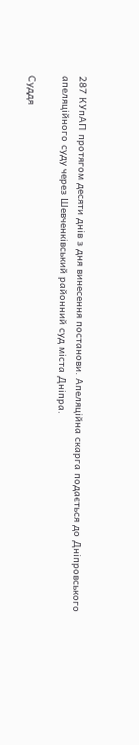287 КУпАП протягом десяти днів з дня винесення постанови. Апеляційна скарга подається до Дніпровського апеляційного суду через Шевченківський районний суд міста Дніпра.

Суддя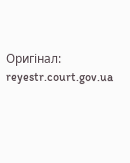Оригінал: reyestr.court.gov.ua